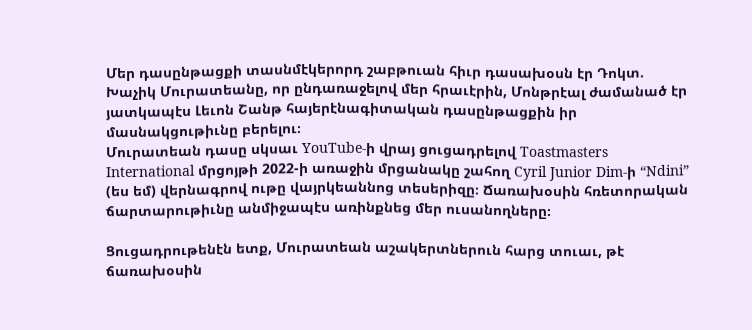Մեր դասընթացքի տասնմէկերորդ շաբթուան հիւր դասախօսն էր Դոկտ. Խաչիկ Մուրատեանը, որ ընդառաջելով մեր հրաւէրին, Մոնթրէալ ժամանած էր յատկապէս Լեւոն Շանթ հայերէնագիտական դասընթացքին իր մասնակցութիւնը բերելու։
Մուրատեան դասը սկսաւ YouTube-ի վրայ ցուցադրելով Toastmasters International մրցոյթի 2022-ի առաջին մրցանակը շահող Cyril Junior Dim-ի “Ndini” (ես եմ) վերնագրով ութը վայրկեաննոց տեսերիզը։ Ճառախօսին հռետորական ճարտարութիւնը անմիջապէս առինքնեց մեր ուսանողները։

Ցուցադրութենէն ետք, Մուրատեան աշակերտներուն հարց տուաւ, թէ ճառախօսին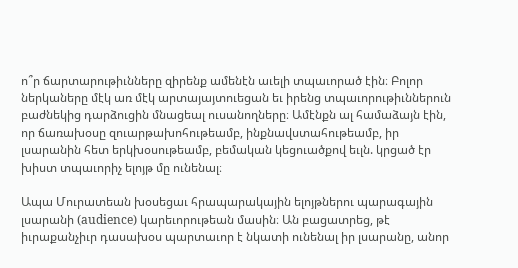ո՞ր ճարտարութիւնները զիրենք ամենէն աւելի տպաւորած էին։ Բոլոր ներկաները մէկ առ մէկ արտայայտուեցան եւ իրենց տպաւորութիւններուն բաժնեկից դարձուցին մնացեալ ուսանողները։ Ամէնքն ալ համաձայն էին, որ ճառախօսը զուարթախոհութեամբ, ինքնավստահութեամբ, իր լսարանին հետ երկխօսութեամբ, բեմական կեցուածքով եւլն. կրցած էր խիստ տպաւորիչ ելոյթ մը ունենալ։

Ապա Մուրատեան խօսեցաւ հրապարակային ելոյթներու պարագային լսարանի (audience) կարեւորութեան մասին։ Ան բացատրեց, թէ իւրաքանչիւր դասախօս պարտաւոր է նկատի ունենալ իր լսարանը, անոր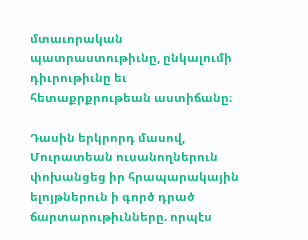մտաւորական պատրաստութիւնը, ընկալումի դիւրութիւնը եւ հետաքրքրութեան աստիճանը։

Դասին երկրորդ մասով, Մուրատեան ուսանողներուն փոխանցեց իր հրապարակային ելոյթներուն ի գործ դրած ճարտարութիւնները. որպէս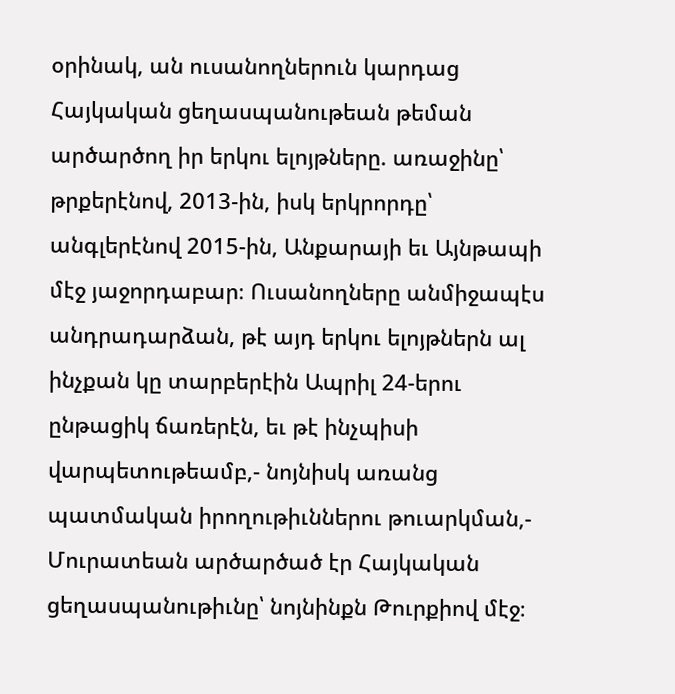օրինակ, ան ուսանողներուն կարդաց Հայկական ցեղասպանութեան թեման արծարծող իր երկու ելոյթները. առաջինը՝ թրքերէնով, 2013-ին, իսկ երկրորդը՝ անգլերէնով 2015-ին, Անքարայի եւ Այնթապի մէջ յաջորդաբար։ Ուսանողները անմիջապէս անդրադարձան, թէ այդ երկու ելոյթներն ալ ինչքան կը տարբերէին Ապրիլ 24-երու ընթացիկ ճառերէն, եւ թէ ինչպիսի վարպետութեամբ,- նոյնիսկ առանց պատմական իրողութիւններու թուարկման,- Մուրատեան արծարծած էր Հայկական ցեղասպանութիւնը՝ նոյնինքն Թուրքիով մէջ։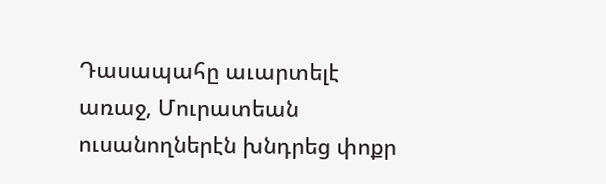Դասապահը աւարտելէ առաջ, Մուրատեան ուսանողներէն խնդրեց փոքր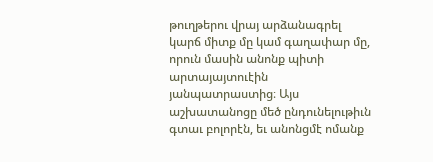թուղթերու վրայ արձանագրել կարճ միտք մը կամ գաղափար մը, որուն մասին անոնք պիտի արտայայտուէին յանպատրաստից։ Այս աշխատանոցը մեծ ընդունելութիւն գտաւ բոլորէն, եւ անոնցմէ ոմանք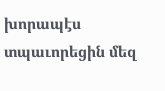խորապէս տպաւորեցին մեզ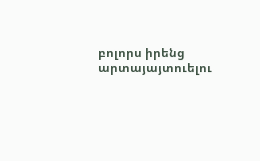բոլորս իրենց արտայայտուելու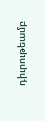դիւրութեամբ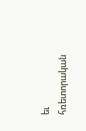եւ հռետորական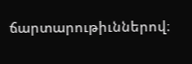ճարտարութիւններով։